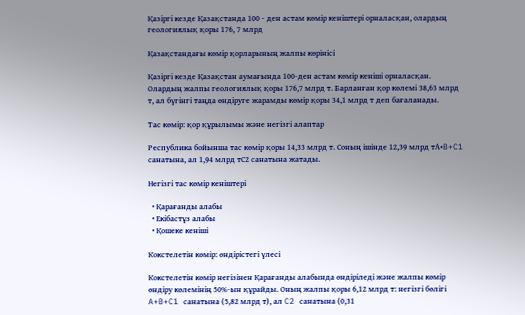Қазіргі кезде Қазақстанда 100 - ден астам көмір кеніштері орналасқан, олардың геологиялық қоры 176, 7 млрд

Қазақстандағы көмір қорларының жалпы көрінісі

Қазіргі кезде Қазақстан аумағында 100-ден астам көмір кеніші орналасқан. Олардың жалпы геологиялық қоры 176,7 млрд т. Барланған қор көлемі 38,63 млрд т, ал бүгінгі таңда өндіруге жарамды көмір қоры 34,1 млрд т деп бағаланады.

Тас көмір: қор құрылымы және негізгі алаптар

Республика бойынша тас көмір қоры 14,33 млрд т. Соның ішінде 12,39 млрд тA+B+C1 санатына, ал 1,94 млрд тC2 санатына жатады.

Негізгі тас көмір кеніштері

  • Қарағанды алабы
  • Екібастұз алабы
  • Қошеке кеніші

Кокстелетін көмір: өндірістегі үлесі

Кокстелетін көмір негізінен Қарағанды алабында өндіріледі және жалпы көмір өндіру көлемінің 50%-ын құрайды. Оның жалпы қоры 6,12 млрд т: негізгі бөлігі A+B+C1 санатына (5,82 млрд т), ал C2 санатына (0,31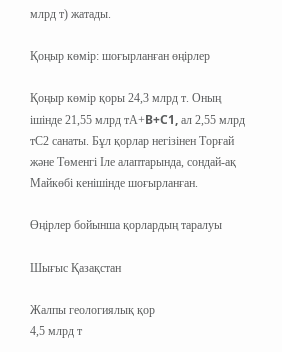млрд т) жатады.

Қоңыр көмір: шоғырланған өңірлер

Қоңыр көмір қоры 24,3 млрд т. Оның ішінде 21,55 млрд тA+B+C1, ал 2,55 млрд тC2 санаты. Бұл қорлар негізінен Торғай және Төменгі Іле алаптарында, сондай-ақ Майкөбі кенішінде шоғырланған.

Өңірлер бойынша қорлардың таралуы

Шығыс Қазақстан

Жалпы геологиялық қор
4,5 млрд т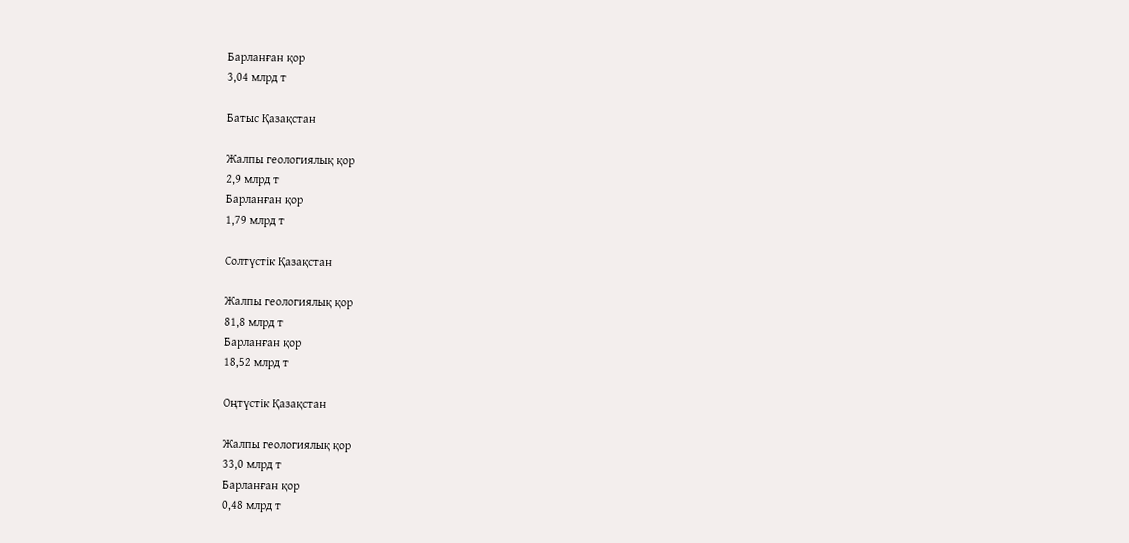Барланған қор
3,04 млрд т

Батыс Қазақстан

Жалпы геологиялық қор
2,9 млрд т
Барланған қор
1,79 млрд т

Солтүстік Қазақстан

Жалпы геологиялық қор
81,8 млрд т
Барланған қор
18,52 млрд т

Оңтүстік Қазақстан

Жалпы геологиялық қор
33,0 млрд т
Барланған қор
0,48 млрд т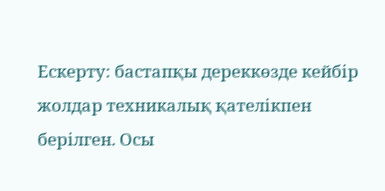Ескерту: бастапқы дереккөзде кейбір жолдар техникалық қателікпен берілген. Осы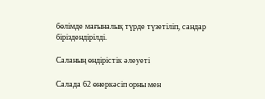бөлімде мағыналық түрде түзетіліп, сандар біріздендірілді.

Саланың өндірістік әлеуеті

Салада 62 өнеркәсіп орны мен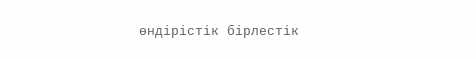өндірістік бірлестік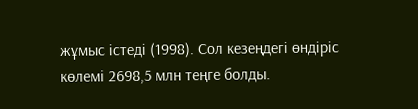жұмыс істеді (1998). Сол кезеңдегі өндіріс көлемі 2698,5 млн теңге болды.